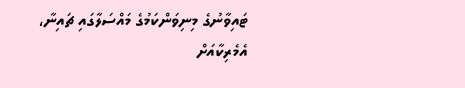ޓައިވާނުގެ މިނިވަންކަމުގެ މައްސަލާގައި ޗައިނާ، އެމެރިކާއަށް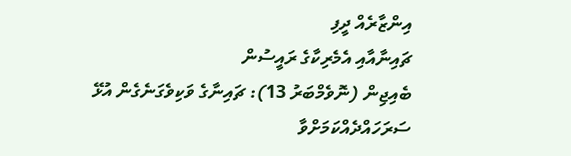އިންޒާރެއް ދީފި
ޗައިނާއާއި އެމެރިކާގެ ރައީސުން
ބެއިޖިން (ނޮވެމްބަރު 13): ޗައިނާގެ ވަކިވެގަނެގެން އުޅޭ ސަރަހައްދެއްކަމަށްވާ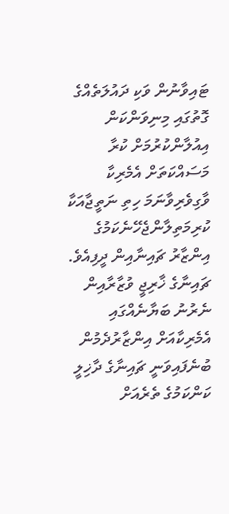ޓައިވާނުން ވަކި ދައުލަތެއްގެ ގޮތުގައި މިނިވަންކަން އިއުލާންކުރުމަށް ކުރާ މަސައްކަތަށް އެމެރިކާ ވާގިވެރިވާނަމަ ހިތި ނަތީޖާއަކާ ކުރިމަތިލާންޖެހޭނެކަމުގެ އިންޒާރު ޗައިނާއިން ދީފިއެވެ.
ޗައިނާގެ ޚާރިޖީ ވުޒާރާއިން ނެރުނު ބަޔާނެއްގައި އެމެރިކާއަށް އިންޒާރުދެމުން ބުނެފައިވަނީ ޗައިނާގެ ދާޚިލީ ކަންކަމުގެ ތެރެއަށް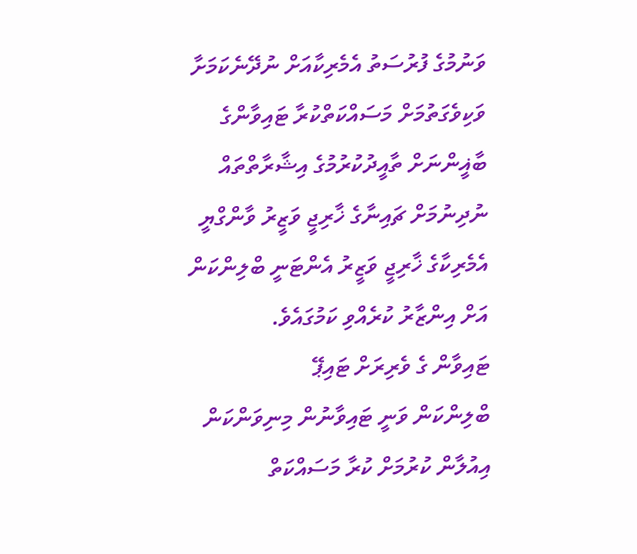ވަނުމުގެ ފުރުސަތު އެމެރިކާއަށް ނުދޭނެކަމަށާ ވަކިވެގަތުމަށް މަސައްކަތްކުރާ ޓައިވާންގެ ބާޣީންނަށް ތާއީދުކުރުމުގެ އިޝާރާތްތައް ނުދިނުމަށް ޗައިނާގެ ޚާރިޖީ ވަޒީރު ވާންގްޔީ އެމެރިކާގެ ޚާރިޖީ ވަޒީރު އެންޓަނީ ބްލިންކަން އަށް އިންޒާރު ކުރެއްވި ކަމުގައެވެ.
ޓައިވާން ގެ ވެރިރަށް ޓައިޕޭ
ބްލިންކަން ވަނީ ޓައިވާނުން މިނިވަންކަން އިއުލާން ކުރުމަށް ކުރާ މަސައްކަތް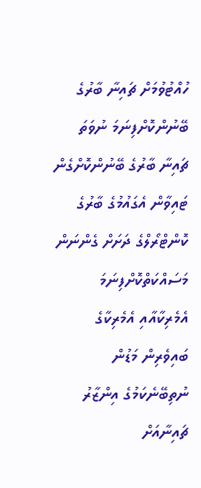ހުއްޓުވުމަށް ޗައިނާ ބާރުގެ ބޭނުންކޮށްފިނަމަ ނުވަތަ ޗައިނާ ބާރުގެ ބޭނުންކޮށްގެން ޓައިވާން އެގައުމުގެ ބާރުގެ ކޮންޓްރޯލްގެ ދަށަށް ގެންނަން މަސައްކަތްކޮށްފިނަމަ އެމެރިކާއާއި އެމެރިކާގެ ބައިވެރިން މަޑުން ނުތިބޭނެކަމުގެ އިންޒާރު ޗައިނާއަށް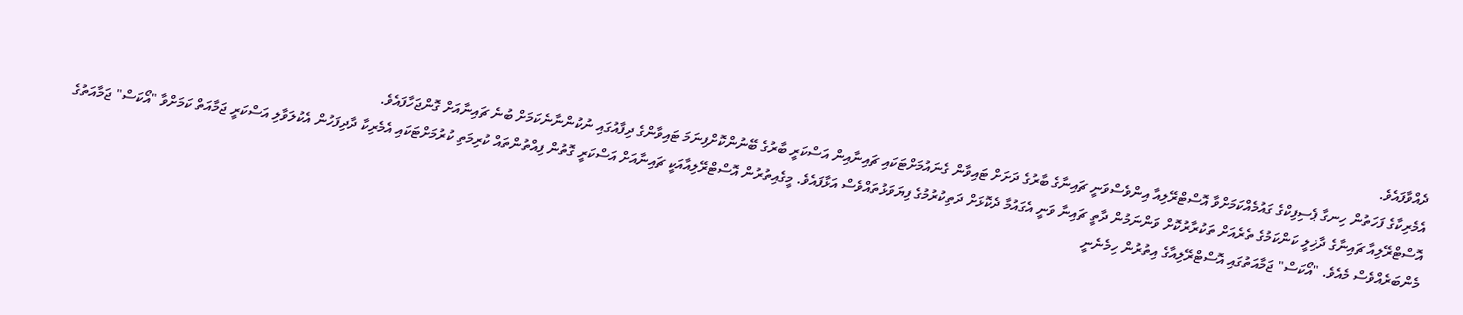ދެއްވާފައެވެ.
އެމެރިކާގެ ފަހަތުން ހިނގާ ޕެސިފިކްގެ ގައުމެއްކަމަށްވާ އޮސްޓްރޭލިއާ އިންވެސްވަނީ ޗައިނާގެ ބާރުގެ ދަށަށް ޓައިވާން ގެނައުމަށްޓަކައި ޗައިނާއިން އަސްކަރީ ބާރުގެ ބޭނުންކޮށްފިނަމަ ޓައިވާންގެ ދިފާއުގައި ނުކުންނާނެކަމަށް ބުނެ ޗައިނާއަށް ގޮންޖަހާފައެވެ.
އޮސްޓްރޭލިއާ ޗައިނާގެ ދާޚިލީ ކަންކަމުގެ ތެރެއަށް ތަކުރާރުކޮށް ވަންނަމުން ދާތީ ޗައިނާ ވަނީ އެގައުމާ ދެކޮޅަށް ދަތިކުރުމުގެ ފިޔަވަޅުތައްވެސް އަޅާފައެވެ. މީގެއިތުރުން އޮސްޓްރޭލިއާއަކީ ޗައިނާއަށް އަސްކަރީ ގޮތުން ފިއްތުންތައް ކުރިމަތި ކުރުމަށްޓަކައި އެމެރިކާ ދާދިފަހުން އެކުލަވާލި އަސްކަރީ ޖަމާއަތް ކަމަށްވާ "އޯކަސް" ޖަމާއަތުގެ މެންބަރެއްވެސް މެއެވެ. "އޯކަސް" ޖަމާއަތުގައި އޮސްޓްރޭލިއާގެ އިތުރުން ހިމެނެނީ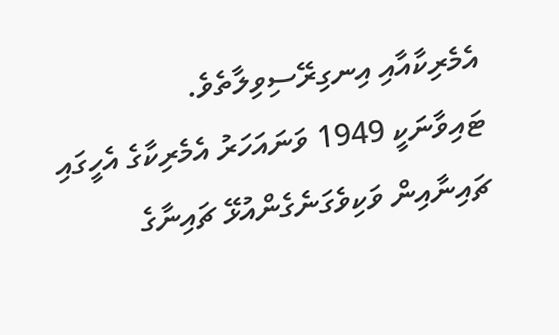އެމެރިކާއާއި އިނގިރޭސިވިލާތެވެ.
ޓައިވާނަކީ 1949 ވަނައަހަރު އެމެރިކާގެ އެހީގައި ޗައިނާއިން ވަކިވެގަނެގެންއުޅޭ ޗައިނާގެ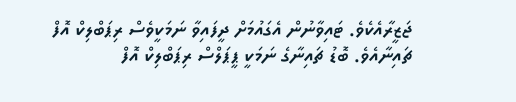ޖަޒީރާއެކެވެ. ޓައިވާނުން އެގައުމަށް ދީފައިވާ ނަމަކީވެސް ރިޕަބްލިކް އޮފް ޗައިނާއެވެ. ބޮޑު ޗައިނާގެ ނަމަކީ ޕީޕަލްސް ރިޕަބްލިކް އޮފް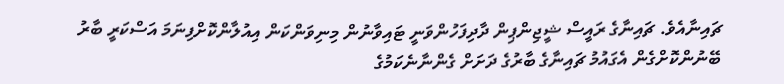ޗައިނާއެވެ. ޗައިނާގެ ރައީސް ޝީޖިންޕިން ދާދިފަހުންވަނީ ޓައިވާނުން މިނިވަންކަން އިއުލާންކޮށްފިނަމަ އަސްކަރީ ބާރު ބޭނުންކޮށްގެން އެގައުމު ޗައިނާގެ ބާރުގެ ދަށަށް ގެންނާނެކަމުގެ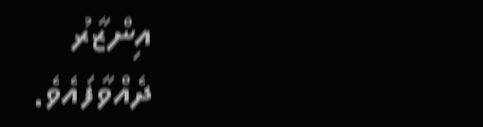އިންޒާރު ދެއްވާފައެވެ.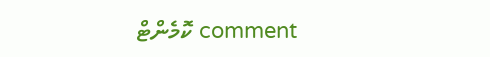comment ކޮމެންޓް